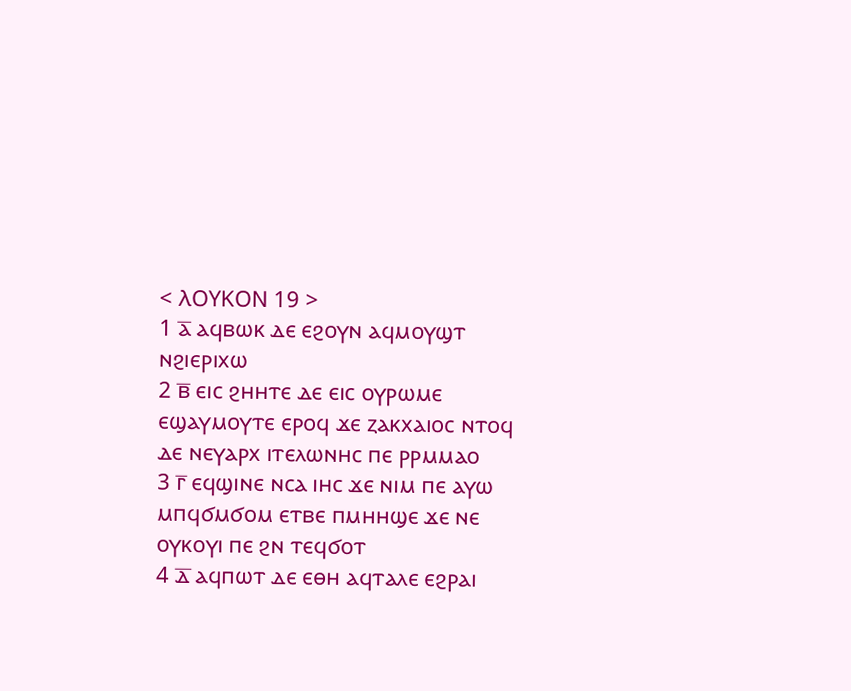< ⲖⲞⲨⲔⲞⲚ 19 >
1 ⲁ̅ ⲁϥⲃⲱⲕ ⲇⲉ ⲉϩⲟⲩⲛ ⲁϥⲙⲟⲩϣⲧ ⲛϩⲓⲉⲣⲓⲭⲱ
2 ⲃ̅ ⲉⲓⲥ ϩⲏⲏⲧⲉ ⲇⲉ ⲉⲓⲥ ⲟⲩⲣⲱⲙⲉ ⲉϣⲁⲩⲙⲟⲩⲧⲉ ⲉⲣⲟϥ ϫⲉ ⲍⲁⲕⲭⲁⲓⲟⲥ ⲛⲧⲟϥ ⲇⲉ ⲛⲉⲩⲁⲣⲭ ⲓⲧⲉⲗⲱⲛⲏⲥ ⲡⲉ ⲣⲣⲙⲙⲁⲟ
3 ⲅ̅ ⲉϥϣⲓⲛⲉ ⲛⲥⲁ ⲓⲏⲥ ϫⲉ ⲛⲓⲙ ⲡⲉ ⲁⲩⲱ ⲙⲡϥϭⲙϭⲟⲙ ⲉⲧⲃⲉ ⲡⲙⲏⲏϣⲉ ϫⲉ ⲛⲉ ⲟⲩⲕⲟⲩⲓ ⲡⲉ ϩⲛ ⲧⲉϥϭⲟⲧ
4 ⲇ̅ ⲁϥⲡⲱⲧ ⲇⲉ ⲉⲑⲏ ⲁϥⲧⲁⲗⲉ ⲉϩⲣⲁⲓ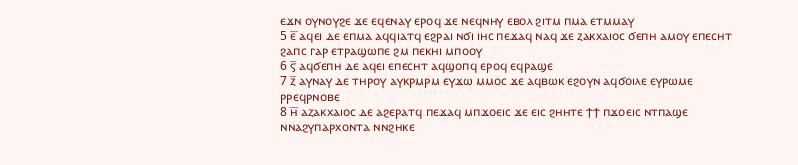ⲉϫⲛ ⲟⲩⲛⲟⲩϩⲉ ϫⲉ ⲉϥⲉⲛⲁⲩ ⲉⲣⲟϥ ϫⲉ ⲛⲉϥⲛⲏⲩ ⲉⲃⲟⲗ ϩⲓⲧⲙ ⲡⲙⲁ ⲉⲧⲙⲙⲁⲩ
5 ⲉ̅ ⲁϥⲉⲓ ⲇⲉ ⲉⲡⲙⲁ ⲁϥϥⲓⲁⲧϥ ⲉϩⲣⲁⲓ ⲛϭⲓ ⲓⲏⲥ ⲡⲉϫⲁϥ ⲛⲁϥ ϫⲉ ⲍⲁⲕⲭⲁⲓⲟⲥ ϭⲉⲡⲏ ⲁⲙⲟⲩ ⲉⲡⲉⲥⲏⲧ ϩⲁⲡⲥ ⲅⲁⲣ ⲉⲧⲣⲁϣⲱⲡⲉ ϩⲙ ⲡⲉⲕⲏⲓ ⲙⲡⲟⲟⲩ
6 ⲋ̅ ⲁϥϭⲉⲡⲏ ⲇⲉ ⲁϥⲉⲓ ⲉⲡⲉⲥⲏⲧ ⲁϥϣⲟⲡϥ ⲉⲣⲟϥ ⲉϥⲣⲁϣⲉ
7 ⲍ̅ ⲁⲩⲛⲁⲩ ⲇⲉ ⲧⲏⲣⲟⲩ ⲁⲩⲕⲣⲙⲣⲙ ⲉⲩϫⲱ ⲙⲙⲟⲥ ϫⲉ ⲁϥⲃⲱⲕ ⲉϩⲟⲩⲛ ⲁϥϭⲟⲓⲗⲉ ⲉⲩⲣⲱⲙⲉ ⲣⲣⲉϥⲣⲛⲟⲃⲉ
8 ⲏ̅ ⲁⲍⲁⲕⲭⲁⲓⲟⲥ ⲇⲉ ⲁϩⲉⲣⲁⲧϥ ⲡⲉϫⲁϥ ⲙⲡϫⲟⲉⲓⲥ ϫⲉ ⲉⲓⲥ ϩⲏⲏⲧⲉ ϯϯ ⲡϫⲟⲉⲓⲥ ⲛⲧⲡⲁϣⲉ ⲛⲛⲁϩⲩⲡⲁⲣⲭⲟⲛⲧⲁ ⲛⲛϩⲏⲕⲉ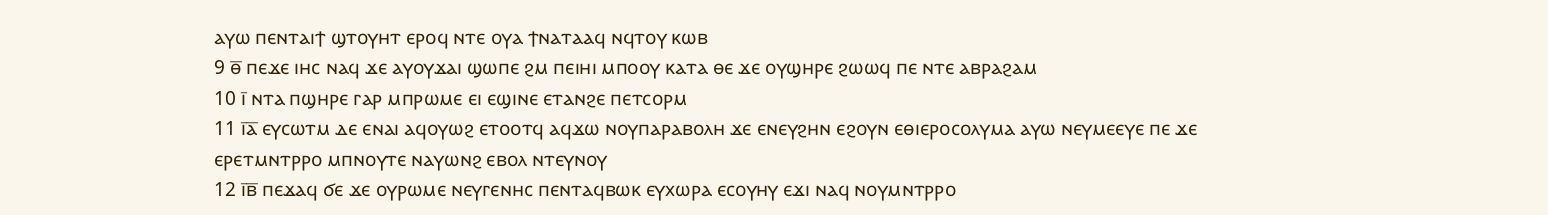ⲁⲩⲱ ⲡⲉⲛⲧⲁⲓϯ ϣⲧⲟⲩⲏⲧ ⲉⲣⲟϥ ⲛⲧⲉ ⲟⲩⲁ ϯⲛⲁⲧⲁⲁϥ ⲛϥⲧⲟⲩ ⲕⲱⲃ
9 ⲑ̅ ⲡⲉϫⲉ ⲓⲏⲥ ⲛⲁϥ ϫⲉ ⲁⲩⲟⲩϫⲁⲓ ϣⲱⲡⲉ ϩⲙ ⲡⲉⲓⲏⲓ ⲙⲡⲟⲟⲩ ⲕⲁⲧⲁ ⲑⲉ ϫⲉ ⲟⲩϣⲏⲣⲉ ϩⲱⲱϥ ⲡⲉ ⲛⲧⲉ ⲁⲃⲣⲁϩⲁⲙ
10 ⲓ̅ ⲛⲧⲁ ⲡϣⲏⲣⲉ ⲅⲁⲣ ⲙⲡⲣⲱⲙⲉ ⲉⲓ ⲉϣⲓⲛⲉ ⲉⲧⲁⲛϩⲉ ⲡⲉⲧⲥⲟⲣⲙ
11 ⲓ̅ⲁ̅ ⲉⲩⲥⲱⲧⲙ ⲇⲉ ⲉⲛⲁⲓ ⲁϥⲟⲩⲱϩ ⲉⲧⲟⲟⲧϥ ⲁϥϫⲱ ⲛⲟⲩⲡⲁⲣⲁⲃⲟⲗⲏ ϫⲉ ⲉⲛⲉⲩϩⲏⲛ ⲉϩⲟⲩⲛ ⲉⲑⲓⲉⲣⲟⲥⲟⲗⲩⲙⲁ ⲁⲩⲱ ⲛⲉⲩⲙⲉⲉⲩⲉ ⲡⲉ ϫⲉ ⲉⲣⲉⲧⲙⲛⲧⲣⲣⲟ ⲙⲡⲛⲟⲩⲧⲉ ⲛⲁⲩⲱⲛϩ ⲉⲃⲟⲗ ⲛⲧⲉⲩⲛⲟⲩ
12 ⲓ̅ⲃ̅ ⲡⲉϫⲁϥ ϭⲉ ϫⲉ ⲟⲩⲣⲱⲙⲉ ⲛⲉⲩⲅⲉⲛⲏⲥ ⲡⲉⲛⲧⲁϥⲃⲱⲕ ⲉⲩⲭⲱⲣⲁ ⲉⲥⲟⲩⲏⲩ ⲉϫⲓ ⲛⲁϥ ⲛⲟⲩⲙⲛⲧⲣⲣⲟ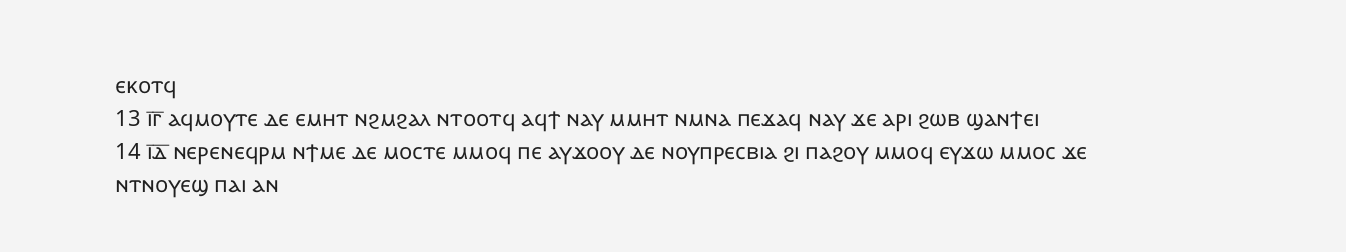ⲉⲕⲟⲧϥ
13 ⲓ̅ⲅ̅ ⲁϥⲙⲟⲩⲧⲉ ⲇⲉ ⲉⲙⲏⲧ ⲛϩⲙϩⲁⲗ ⲛⲧⲟⲟⲧϥ ⲁϥϯ ⲛⲁⲩ ⲙⲙⲏⲧ ⲛⲙⲛⲁ ⲡⲉϫⲁϥ ⲛⲁⲩ ϫⲉ ⲁⲣⲓ ϩⲱⲃ ϣⲁⲛϯⲉⲓ
14 ⲓ̅ⲇ̅ ⲛⲉⲣⲉⲛⲉϥⲣⲙ ⲛϯⲙⲉ ⲇⲉ ⲙⲟⲥⲧⲉ ⲙⲙⲟϥ ⲡⲉ ⲁⲩϫⲟⲟⲩ ⲇⲉ ⲛⲟⲩⲡⲣⲉⲥⲃⲓⲁ ϩⲓ ⲡⲁϩⲟⲩ ⲙⲙⲟϥ ⲉⲩϫⲱ ⲙⲙⲟⲥ ϫⲉ ⲛⲧⲛⲟⲩⲉϣ ⲡⲁⲓ ⲁⲛ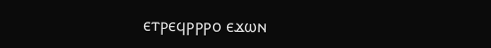ⲉⲧⲣⲉϥⲣⲣⲣⲟ ⲉϫⲱⲛ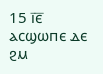15 ⲓ̅ⲉ̅ ⲁⲥϣⲱⲡⲉ ⲇⲉ ϩⲙ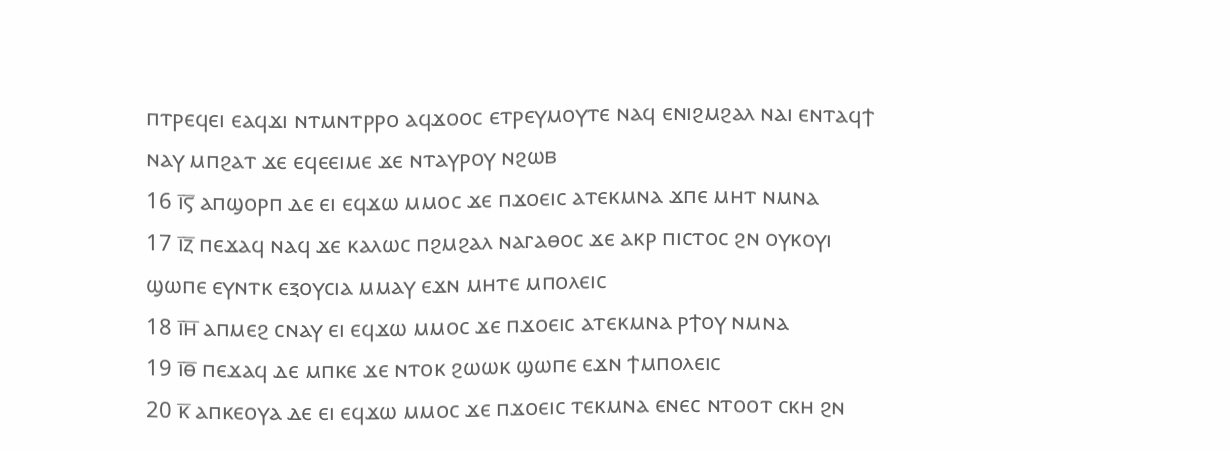ⲡⲧⲣⲉϥⲉⲓ ⲉⲁϥϫⲓ ⲛⲧⲙⲛⲧⲣⲣⲟ ⲁϥϫⲟⲟⲥ ⲉⲧⲣⲉⲩⲙⲟⲩⲧⲉ ⲛⲁϥ ⲉⲛⲓϩⲙϩⲁⲗ ⲛⲁⲓ ⲉⲛⲧⲁϥϯ ⲛⲁⲩ ⲙⲡϩⲁⲧ ϫⲉ ⲉϥⲉⲉⲓⲙⲉ ϫⲉ ⲛⲧⲁⲩⲣⲟⲩ ⲛϩⲱⲃ
16 ⲓ̅ⲋ̅ ⲁⲡϣⲟⲣⲡ ⲇⲉ ⲉⲓ ⲉϥϫⲱ ⲙⲙⲟⲥ ϫⲉ ⲡϫⲟⲉⲓⲥ ⲁⲧⲉⲕⲙⲛⲁ ϫⲡⲉ ⲙⲏⲧ ⲛⲙⲛⲁ
17 ⲓ̅ⲍ̅ ⲡⲉϫⲁϥ ⲛⲁϥ ϫⲉ ⲕⲁⲗⲱⲥ ⲡϩⲙϩⲁⲗ ⲛⲁⲅⲁⲑⲟⲥ ϫⲉ ⲁⲕⲣ ⲡⲓⲥⲧⲟⲥ ϩⲛ ⲟⲩⲕⲟⲩⲓ ϣⲱⲡⲉ ⲉⲩⲛⲧⲕ ⲉⲝⲟⲩⲥⲓⲁ ⲙⲙⲁⲩ ⲉϫⲛ ⲙⲏⲧⲉ ⲙⲡⲟⲗⲉⲓⲥ
18 ⲓ̅ⲏ̅ ⲁⲡⲙⲉϩ ⲥⲛⲁⲩ ⲉⲓ ⲉϥϫⲱ ⲙⲙⲟⲥ ϫⲉ ⲡϫⲟⲉⲓⲥ ⲁⲧⲉⲕⲙⲛⲁ ⲣϯⲟⲩ ⲛⲙⲛⲁ
19 ⲓ̅ⲑ̅ ⲡⲉϫⲁϥ ⲇⲉ ⲙⲡⲕⲉ ϫⲉ ⲛⲧⲟⲕ ϩⲱⲱⲕ ϣⲱⲡⲉ ⲉϫⲛ ϯⲙⲡⲟⲗⲉⲓⲥ
20 ⲕ̅ ⲁⲡⲕⲉⲟⲩⲁ ⲇⲉ ⲉⲓ ⲉϥϫⲱ ⲙⲙⲟⲥ ϫⲉ ⲡϫⲟⲉⲓⲥ ⲧⲉⲕⲙⲛⲁ ⲉⲛⲉⲥ ⲛⲧⲟⲟⲧ ⲥⲕⲏ ϩⲛ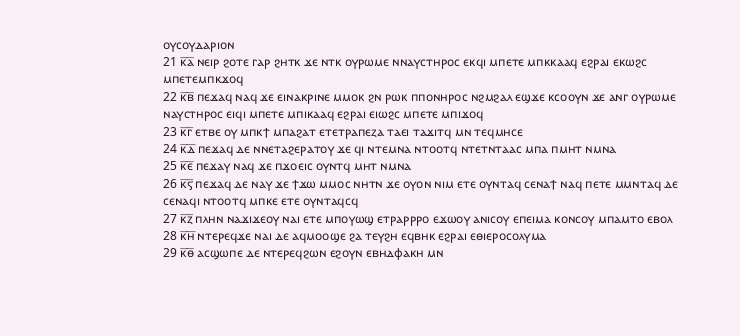ⲟⲩⲥⲟⲩⲇⲁⲣⲓⲟⲛ
21 ⲕ̅ⲁ̅ ⲛⲉⲓⲣ ϩⲟⲧⲉ ⲅⲁⲣ ϩⲏⲧⲕ ϫⲉ ⲛⲧⲕ ⲟⲩⲣⲱⲙⲉ ⲛⲛⲁⲩⲥⲧⲏⲣⲟⲥ ⲉⲕϥⲓ ⲙⲡⲉⲧⲉ ⲙⲡⲕⲕⲁⲁϥ ⲉϩⲣⲁⲓ ⲉⲕⲱϩⲥ ⲙⲡⲉⲧⲉⲙⲡⲕϫⲟϥ
22 ⲕ̅ⲃ̅ ⲡⲉϫⲁϥ ⲛⲁϥ ϫⲉ ⲉⲓⲛⲁⲕⲣⲓⲛⲉ ⲙⲙⲟⲕ ϩⲛ ⲣⲱⲕ ⲡⲡⲟⲛⲏⲣⲟⲥ ⲛϩⲙϩⲁⲗ ⲉϣϫⲉ ⲕⲥⲟⲟⲩⲛ ϫⲉ ⲁⲛⲅ ⲟⲩⲣⲱⲙⲉ ⲛⲁⲩⲥⲧⲏⲣⲟⲥ ⲉⲓϥⲓ ⲙⲡⲉⲧⲉ ⲙⲡⲓⲕⲁⲁϥ ⲉϩⲣⲁⲓ ⲉⲓⲱϩⲥ ⲙⲡⲉⲧⲉ ⲙⲡⲓϫⲟϥ
23 ⲕ̅ⲅ̅ ⲉⲧⲃⲉ ⲟⲩ ⲙⲡⲕϯ ⲙⲡⲁϩⲁⲧ ⲉⲧⲉⲧⲣⲁⲡⲉⲍⲁ ⲧⲁⲉⲓ ⲧⲁϫⲓⲧϥ ⲙⲛ ⲧⲉϥⲙⲏⲥⲉ
24 ⲕ̅ⲇ̅ ⲡⲉϫⲁϥ ⲇⲉ ⲛⲛⲉⲧⲁϩⲉⲣⲁⲧⲟⲩ ϫⲉ ϥⲓ ⲛⲧⲉⲙⲛⲁ ⲛⲧⲟⲟⲧϥ ⲛⲧⲉⲧⲛⲧⲁⲁⲥ ⲙⲡⲁ ⲡⲙⲏⲧ ⲛⲙⲛⲁ
25 ⲕ̅ⲉ̅ ⲡⲉϫⲁⲩ ⲛⲁϥ ϫⲉ ⲡϫⲟⲉⲓⲥ ⲟⲩⲛⲧϥ ⲙⲏⲧ ⲛⲙⲛⲁ
26 ⲕ̅ⲋ̅ ⲡⲉϫⲁϥ ⲇⲉ ⲛⲁⲩ ϫⲉ ϯϫⲱ ⲙⲙⲟⲥ ⲛⲏⲧⲛ ϫⲉ ⲟⲩⲟⲛ ⲛⲓⲙ ⲉⲧⲉ ⲟⲩⲛⲧⲁϥ ⲥⲉⲛⲁϯ ⲛⲁϥ ⲡⲉⲧⲉ ⲙⲙⲛⲧⲁϥ ⲇⲉ ⲥⲉⲛⲁϥⲓ ⲛⲧⲟⲟⲧϥ ⲙⲡⲕⲉ ⲉⲧⲉ ⲟⲩⲛⲧⲁϥⲥϥ
27 ⲕ̅ⲍ̅ ⲡⲗⲏⲛ ⲛⲁϫⲓϫⲉⲟⲩ ⲛⲁⲓ ⲉⲧⲉ ⲙⲡⲟⲩⲱϣ ⲉⲧⲣⲁⲣⲣⲣⲟ ⲉϫⲱⲟⲩ ⲁⲛⲓⲥⲟⲩ ⲉⲡⲉⲓⲙⲁ ⲕⲟⲛⲥⲟⲩ ⲙⲡⲁⲙⲧⲟ ⲉⲃⲟⲗ
28 ⲕ̅ⲏ̅ ⲛⲧⲉⲣⲉϥϫⲉ ⲛⲁⲓ ⲇⲉ ⲁϥⲙⲟⲟϣⲉ ϩⲁ ⲧⲉⲩϩⲏ ⲉϥⲃⲏⲕ ⲉϩⲣⲁⲓ ⲉⲑⲓⲉⲣⲟⲥⲟⲗⲩⲙⲁ
29 ⲕ̅ⲑ̅ ⲁⲥϣⲱⲡⲉ ⲇⲉ ⲛⲧⲉⲣⲉϥϩⲱⲛ ⲉϩⲟⲩⲛ ⲉⲃⲏⲇⲫⲁⲕⲏ ⲙⲛ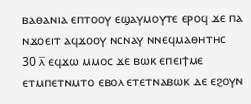ⲃⲁⲑⲁⲛⲓⲁ ⲉⲡⲧⲟⲟⲩ ⲉϣⲁⲩⲙⲟⲩⲧⲉ ⲉⲣⲟϥ ϫⲉ ⲡⲁ ⲛϫⲟⲉⲓⲧ ⲁϥϫⲟⲟⲩ ⲛⲥⲛⲁⲩ ⲛⲛⲉϥⲙⲁⲑⲏⲧⲏⲥ
30 ⲗ̅ ⲉϥϫⲱ ⲙⲙⲟⲥ ϫⲉ ⲃⲱⲕ ⲉⲡⲉⲓϯⲙⲉ ⲉⲧⲙⲡⲉⲧⲛⲙⲧⲟ ⲉⲃⲟⲗ ⲉⲧⲉⲧⲛⲁⲃⲱⲕ ⲇⲉ ⲉϩⲟⲩⲛ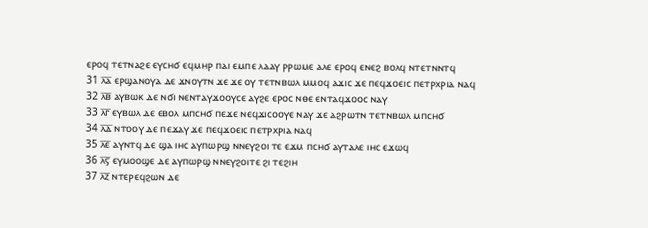ⲉⲣⲟϥ ⲧⲉⲧⲛⲁϩⲉ ⲉⲩⲥⲏϭ ⲉϥⲙⲏⲣ ⲡⲁⲓ ⲉⲙⲡⲉ ⲗⲁⲁⲩ ⲣⲣⲱⲙⲉ ⲁⲗⲉ ⲉⲣⲟϥ ⲉⲛⲉϩ ⲃⲟⲗϥ ⲛⲧⲉⲧⲛⲛⲧϥ
31 ⲗ̅ⲁ̅ ⲉⲣϣⲁⲛⲟⲩⲁ ⲇⲉ ϫⲛⲟⲩⲧⲛ ϫⲉ ϫⲉ ⲟⲩ ⲧⲉⲧⲛⲃⲱⲗ ⲙⲙⲟϥ ⲁϫⲓⲥ ϫⲉ ⲡⲉϥϫⲟⲉⲓⲥ ⲡⲉⲧⲣⲭⲣⲓⲁ ⲛⲁϥ
32 ⲗ̅ⲃ̅ ⲁⲩⲃⲱⲕ ⲇⲉ ⲛϭⲓ ⲛⲉⲛⲧⲁⲩϫⲟⲟⲩⲥⲉ ⲁⲩϩⲉ ⲉⲣⲟⲥ ⲛⲑⲉ ⲉⲛⲧⲁϥϫⲟⲟⲥ ⲛⲁⲩ
33 ⲗ̅ⲅ̅ ⲉⲩⲃⲱⲗ ⲇⲉ ⲉⲃⲟⲗ ⲙⲡⲥⲏϭ ⲡⲉϫⲉ ⲛⲉϥϫⲓⲥⲟⲟⲩⲉ ⲛⲁⲩ ϫⲉ ⲁϩⲣⲱⲧⲛ ⲧⲉⲧⲛⲃⲱⲗ ⲙⲡⲥⲏϭ
34 ⲗ̅ⲇ̅ ⲛⲧⲟⲟⲩ ⲇⲉ ⲡⲉϫⲁⲩ ϫⲉ ⲡⲉϥϫⲟⲉⲓⲥ ⲡⲉⲧⲣⲭⲣⲓⲁ ⲛⲁϥ
35 ⲗ̅ⲉ̅ ⲁⲩⲛⲧϥ ⲇⲉ ϣⲁ ⲓⲏⲥ ⲁⲩⲡⲱⲣϣ ⲛⲛⲉⲩϩⲟⲓ ⲧⲉ ⲉϫⲙ ⲡⲥⲏϭ ⲁⲩⲧⲁⲗⲉ ⲓⲏⲥ ⲉϫⲱϥ
36 ⲗ̅ⲋ̅ ⲉⲩⲙⲟⲟϣⲉ ⲇⲉ ⲁⲩⲡⲱⲣϣ ⲛⲛⲉⲩϩⲟⲓⲧⲉ ϩⲓ ⲧⲉϩⲓⲏ
37 ⲗ̅ⲍ̅ ⲛⲧⲉⲣⲉϥϩⲱⲛ ⲇⲉ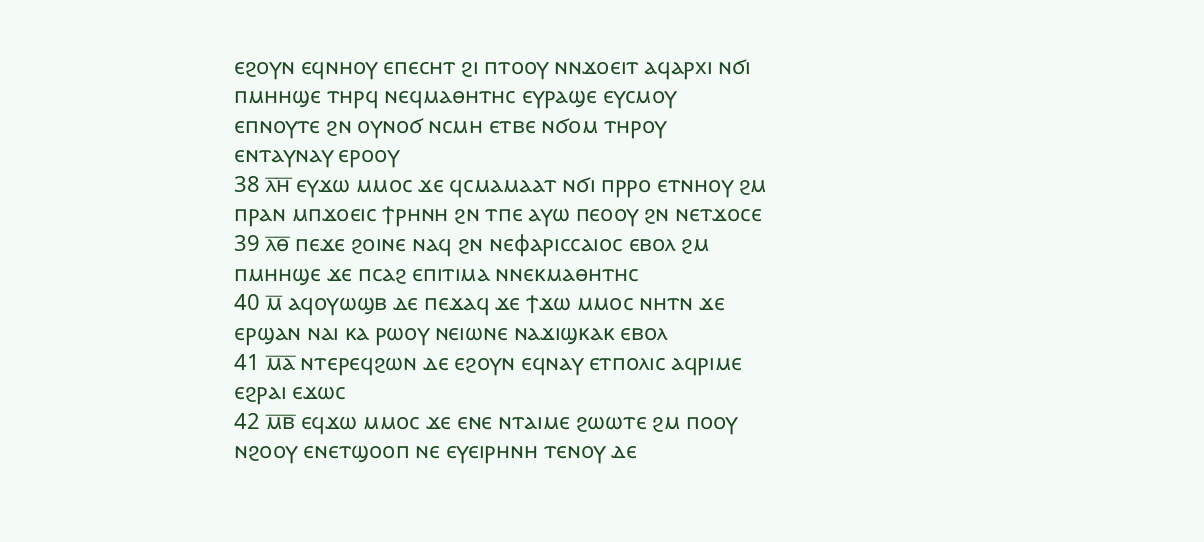ⲉϩⲟⲩⲛ ⲉϥⲛⲏⲟⲩ ⲉⲡⲉⲥⲏⲧ ϩⲓ ⲡⲧⲟⲟⲩ ⲛⲛϫⲟⲉⲓⲧ ⲁϥⲁⲣⲭⲓ ⲛϭⲓ ⲡⲙⲏⲏϣⲉ ⲧⲏⲣϥ ⲛⲉϥⲙⲁⲑⲏⲧⲏⲥ ⲉⲩⲣⲁϣⲉ ⲉⲩⲥⲙⲟⲩ ⲉⲡⲛⲟⲩⲧⲉ ϩⲛ ⲟⲩⲛⲟϭ ⲛⲥⲙⲏ ⲉⲧⲃⲉ ⲛϭⲟⲙ ⲧⲏⲣⲟⲩ ⲉⲛⲧⲁⲩⲛⲁⲩ ⲉⲣⲟⲟⲩ
38 ⲗ̅ⲏ̅ ⲉⲩϫⲱ ⲙⲙⲟⲥ ϫⲉ ϥⲥⲙⲁⲙⲁⲁⲧ ⲛϭⲓ ⲡⲣⲣⲟ ⲉⲧⲛⲏⲟⲩ ϩⲙ ⲡⲣⲁⲛ ⲙⲡϫⲟⲉⲓⲥ ϯⲣⲏⲛⲏ ϩⲛ ⲧⲡⲉ ⲁⲩⲱ ⲡⲉⲟⲟⲩ ϩⲛ ⲛⲉⲧϫⲟⲥⲉ
39 ⲗ̅ⲑ̅ ⲡⲉϫⲉ ϩⲟⲓⲛⲉ ⲛⲁϥ ϩⲛ ⲛⲉⲫⲁⲣⲓⲥⲥⲁⲓⲟⲥ ⲉⲃⲟⲗ ϩⲙ ⲡⲙⲏⲏϣⲉ ϫⲉ ⲡⲥⲁϩ ⲉⲡⲓⲧⲓⲙⲁ ⲛⲛⲉⲕⲙⲁⲑⲏⲧⲏⲥ
40 ⲙ̅ ⲁϥⲟⲩⲱϣⲃ ⲇⲉ ⲡⲉϫⲁϥ ϫⲉ ϯϫⲱ ⲙⲙⲟⲥ ⲛⲏⲧⲛ ϫⲉ ⲉⲣϣⲁⲛ ⲛⲁⲓ ⲕⲁ ⲣⲱⲟⲩ ⲛⲉⲓⲱⲛⲉ ⲛⲁϫⲓϣⲕⲁⲕ ⲉⲃⲟⲗ
41 ⲙ̅ⲁ̅ ⲛⲧⲉⲣⲉϥϩⲱⲛ ⲇⲉ ⲉϩⲟⲩⲛ ⲉϥⲛⲁⲩ ⲉⲧⲡⲟⲗⲓⲥ ⲁϥⲣⲓⲙⲉ ⲉϩⲣⲁⲓ ⲉϫⲱⲥ
42 ⲙ̅ⲃ̅ ⲉϥϫⲱ ⲙⲙⲟⲥ ϫⲉ ⲉⲛⲉ ⲛⲧⲁⲓⲙⲉ ϩⲱⲱⲧⲉ ϩⲙ ⲡⲟⲟⲩ ⲛϩⲟⲟⲩ ⲉⲛⲉⲧϣⲟⲟⲡ ⲛⲉ ⲉⲩⲉⲓⲣⲏⲛⲏ ⲧⲉⲛⲟⲩ ⲇⲉ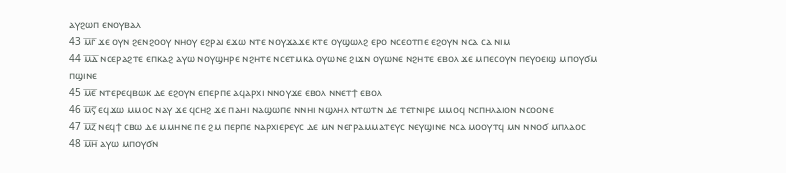ⲁⲩϩⲱⲡ ⲉⲛⲟⲩⲃⲁⲗ
43 ⲙ̅ⲅ̅ ϫⲉ ⲟⲩⲛ ϩⲉⲛϩⲟⲟⲩ ⲛⲏⲟⲩ ⲉϩⲣⲁⲓ ⲉϫⲱ ⲛⲧⲉ ⲛⲟⲩϫⲁϫⲉ ⲕⲧⲉ ⲟⲩϣⲱⲗϩ ⲉⲣⲟ ⲛⲥⲉⲟⲧⲡⲉ ⲉϩⲟⲩⲛ ⲛⲥⲁ ⲥⲁ ⲛⲓⲙ
44 ⲙ̅ⲇ̅ ⲛⲥⲉⲣⲁϩⲧⲉ ⲉⲡⲕⲁϩ ⲁⲩⲱ ⲛⲟⲩϣⲏⲣⲉ ⲛϩⲏⲧⲉ ⲛⲥⲉⲧⲙⲕⲁ ⲟⲩⲱⲛⲉ ϩⲓϫⲛ ⲟⲩⲱⲛⲉ ⲛϩⲏⲧⲉ ⲉⲃⲟⲗ ϫⲉ ⲙⲡⲉⲥⲟⲩⲛ ⲡⲉⲩⲟⲉⲓϣ ⲙⲡⲟⲩϭⲙ ⲡϣⲓⲛⲉ
45 ⲙ̅ⲉ̅ ⲛⲧⲉⲣⲉϥⲃⲱⲕ ⲇⲉ ⲉϩⲟⲩⲛ ⲉⲡⲉⲣⲡⲉ ⲁϥⲁⲣⲭⲓ ⲛⲛⲟⲩϫⲉ ⲉⲃⲟⲗ ⲛⲛⲉⲧϯ ⲉⲃⲟⲗ
46 ⲙ̅ⲋ̅ ⲉϥϫⲱ ⲙⲙⲟⲥ ⲛⲁⲩ ϫⲉ ϥⲥⲏϩ ϫⲉ ⲡⲁⲏⲓ ⲛⲁϣⲱⲡⲉ ⲛⲛⲏⲓ ⲛϣⲗⲏⲗ ⲛⲧⲱⲧⲛ ⲇⲉ ⲧⲉⲧⲛⲓⲣⲉ ⲙⲙⲟϥ ⲛⲥⲡⲏⲗⲁⲓⲟⲛ ⲛⲥⲟⲟⲛⲉ
47 ⲙ̅ⲍ̅ ⲛⲉϥϯ ⲥⲃⲱ ⲇⲉ ⲙⲙⲏⲛⲉ ⲡⲉ ϩⲙ ⲡⲉⲣⲡⲉ ⲛⲁⲣⲭⲓⲉⲣⲉⲩⲥ ⲇⲉ ⲙⲛ ⲛⲉⲅⲣⲁⲙⲙⲁⲧⲉⲩⲥ ⲛⲉⲩϣⲓⲛⲉ ⲛⲥⲁ ⲙⲟⲟⲩⲧϥ ⲙⲛ ⲛⲛⲟϭ ⲙⲡⲗⲁⲟⲥ
48 ⲙ̅ⲏ̅ ⲁⲩⲱ ⲙⲡⲟⲩϭⲛ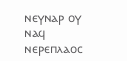ⲛⲉⲩⲛⲁⲣ ⲟⲩ ⲛⲁϥ ⲛⲉⲣⲉⲡⲗⲁⲟⲥ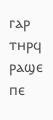ⲅⲁⲣ ⲧⲏⲣϥ ⲣⲁϣⲉ ⲡⲉ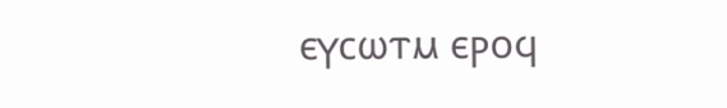ⲉⲩⲥⲱⲧⲙ ⲉⲣⲟϥ